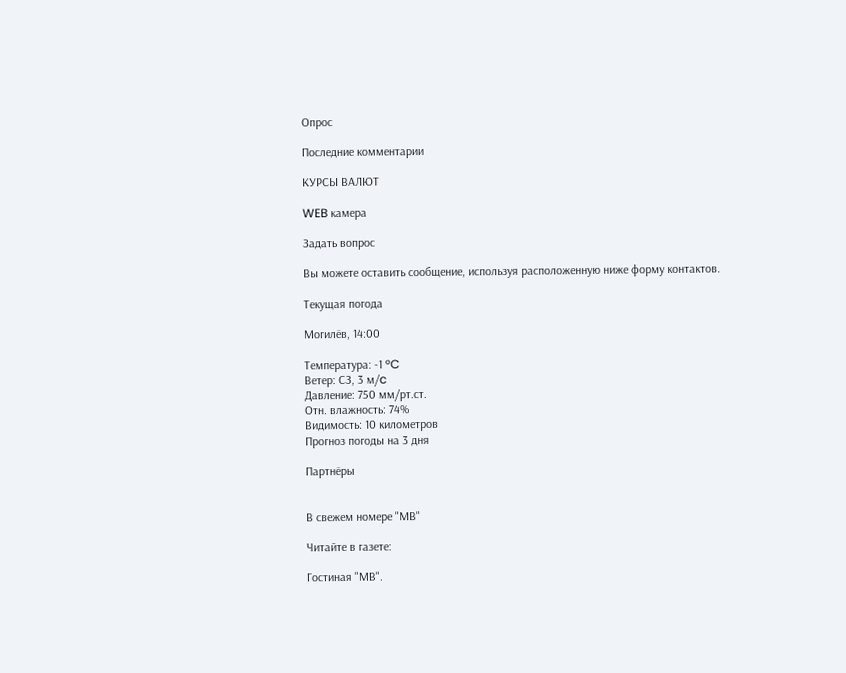Опрос

Последние комментарии

КУРСЫ ВАЛЮТ

WEB камера

Задать вопрос

Вы можете оставить сообщение, используя расположенную ниже форму контактов.

Текущая погода

Могилёв, 14:00

Температура: -1 °C
Ветер: СЗ, 3 м/c
Давление: 750 мм/рт.ст.
Отн. влажность: 74%
Видимость: 10 километров
Прогноз погоды на 3 дня

Партнёры


В свежем номере "МВ"

Читайте в газете:

Гостиная "МВ".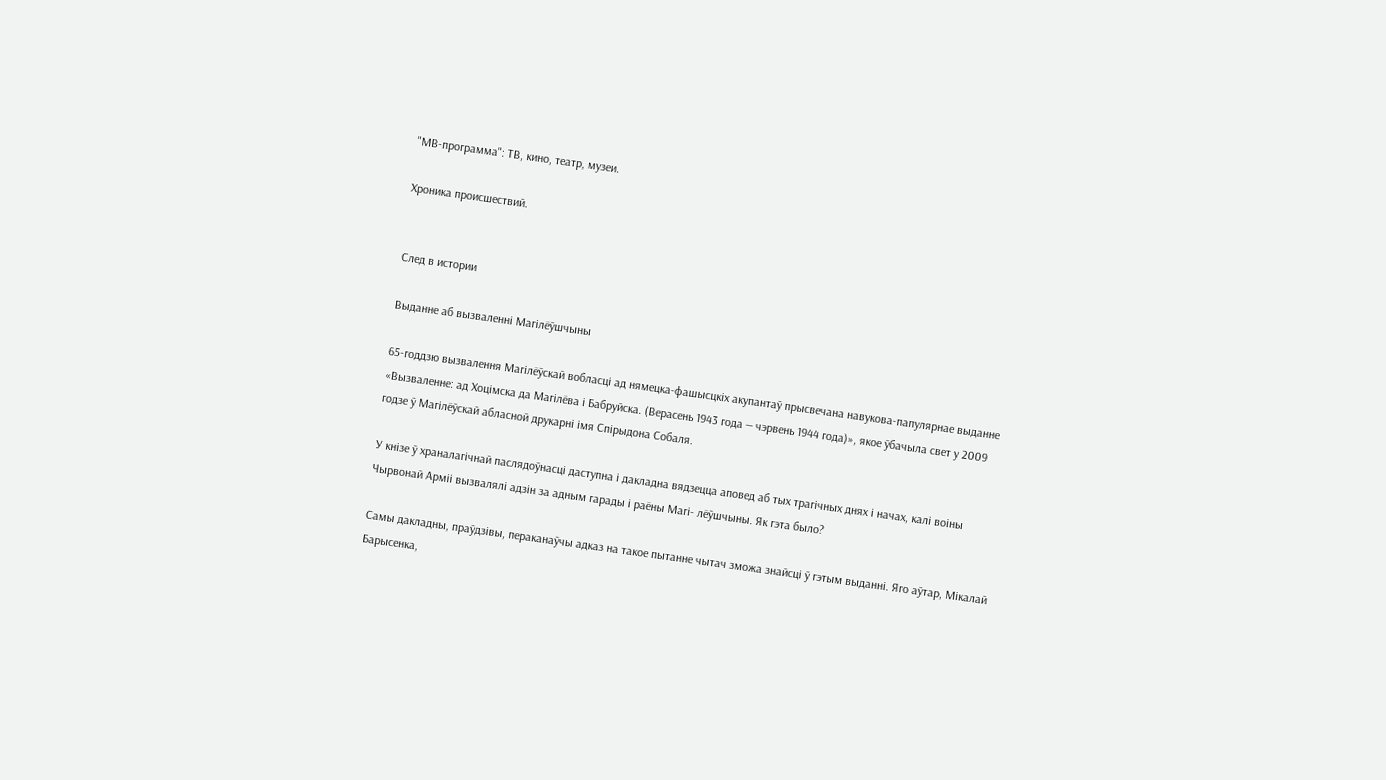"МВ-программа": ТВ, кино, театр, музеи.

Хроника происшествий.


След в истории

Выданне аб вызваленні Магілёўшчыны

65-годдзю вызвалення Магілёўскай вобласці ад нямецка-фашысцкіх акупантаў прысвечана навукова-папулярнае выданне «Вызваленне: ад Хоцімска да Магілёва і Бабруйска. (Верасень 1943 года — чэрвень 1944 года)», якое ўбачыла свет у 2009 годзе ў Магілёўскай абласной друкарні імя Спірыдона Собаля.

У кнізе ў храналагічнай паслядоўнасці даступна і дакладна вядзецца аповед аб тых трагічных днях і начах, калі воіны Чырвонай Арміі вызвалялі адзін за адным гарады і раёны Магі- лёўшчыны. Як гэта было?

Самы дакладны, праўдзівы, пераканаўчы адказ на такое пытанне чытач зможа знайсці ў гэтым выданні. Яго аўтар, Мікалай Барысенка,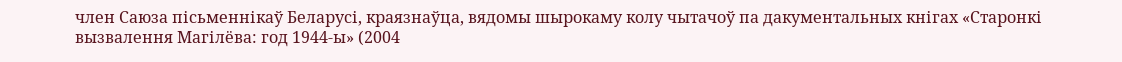член Саюза пісьменнікаў Беларусі, краязнаўца, вядомы шырокаму колу чытачоў па дакументальных кнігах «Старонкі вызвалення Магілёва: год 1944-ы» (2004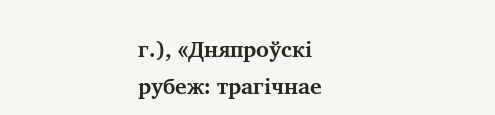г.), «Дняпроўскі рубеж: трагічнае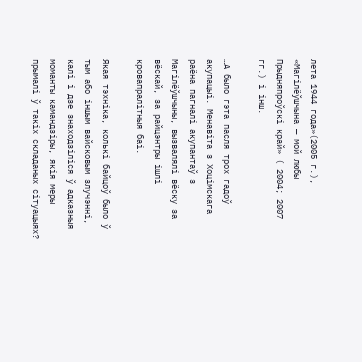лета 1944 года»(2005 г.), «Магілёўшчына — мой любы Прыдняпроўскі край» ( 2004; 2007 гг.) і інш.

…А было гэта пасля трох гадоў акупацыі. Менавіта з Хоцімскага раёна пагналі акупантаў з Магілёўшчыны, вызвалялі вёску за вёскай, за райцэнтры ішлі кровапралітныя баі.

Якая тэхніка, колькі байцоў было ў тым або іншым вайсковым злучэнні, калі і дзе знаходзіліся ў адказныя моманты камандзіры, якія меры прымалі ў такіх складаных сітуацыях?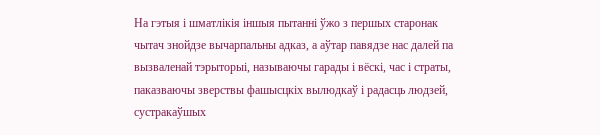На гэтыя і шматлікія іншыя пытанні ўжо з першых старонак чытач знойдзе вычарпальны адказ, а аўтар павядзе нас далей па вызваленай тэрыторыі, называючы гарады і вёскі, час і страты, паказваючы зверствы фашысцкіх вылюдкаў і радасць людзей, сустракаўшых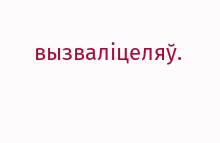вызваліцеляў.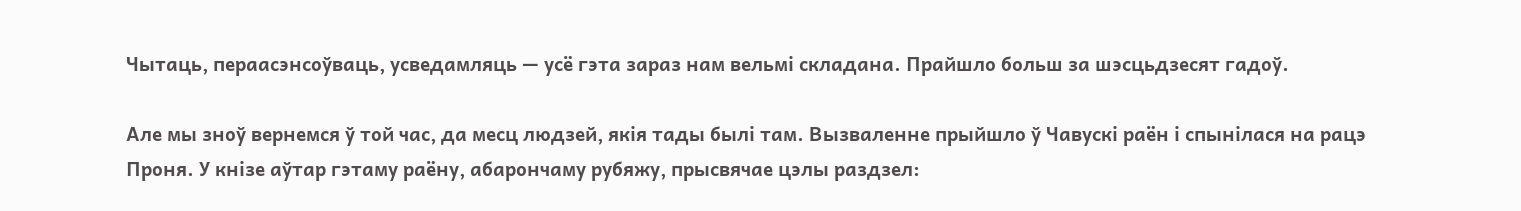Чытаць, пераасэнсоўваць, усведамляць — усё гэта зараз нам вельмі складана. Прайшло больш за шэсцьдзесят гадоў.

Але мы зноў вернемся ў той час, да месц людзей, якія тады былі там. Вызваленне прыйшло ў Чавускі раён і спынілася на рацэ Проня. У кнізе аўтар гэтаму раёну, абарончаму рубяжу, прысвячае цэлы раздзел: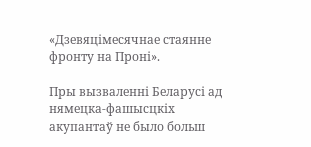«Дзевяцімесячнае стаянне фронту на Проні».

Пры вызваленні Беларусі ад нямецка-фашысцкіх акупантаў не было больш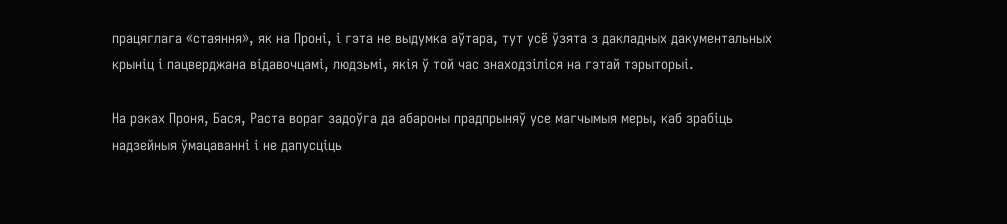працяглага «стаяння», як на Проні, і гэта не выдумка аўтара, тут усё ўзята з дакладных дакументальных крыніц і пацверджана відавочцамі, людзьмі, якія ў той час знаходзіліся на гэтай тэрыторыі.

На рэках Проня, Бася, Раста вораг задоўга да абароны прадпрыняў усе магчымыя меры, каб зрабіць надзейныя ўмацаванні і не дапусціць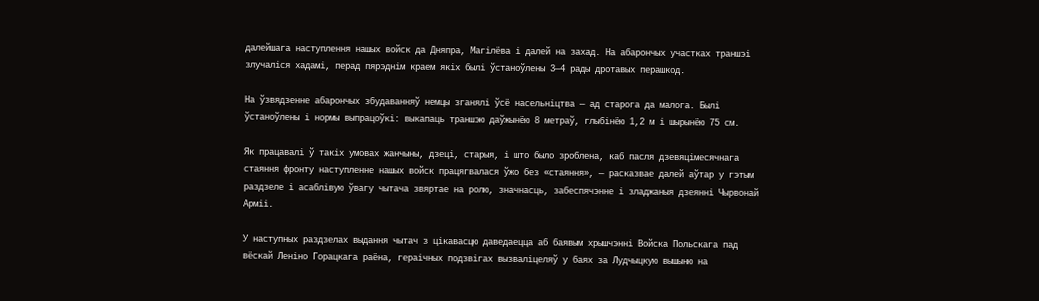далейшага наступлення нашых войск да Дняпра, Магілёва і далей на захад. На абарончых участках траншэі злучаліся хадамі, перад пярэднім краем якіх былі ўстаноўлены 3—4 рады дротавых перашкод.

На ўзвядзенне абарончых збудаванняў немцы зганялі ўсё насельніцтва — ад старога да малога. Былі ўстаноўлены і нормы выпрацоўкі: выкапаць траншэю даўжынёю 8 метраў, глыбінёю 1,2 м і шырынёю 75 см.

Як працавалі ў такіх умовах жанчыны, дзеці, старыя, і што было зроблена, каб пасля дзевяцімесячнага стаяння фронту наступленне нашых войск працягвалася ўжо без «стаяння», — расказвае далей аўтар у гэтым раздзеле і асаблівую ўвагу чытача звяртае на ролю, значнасць, забеспячэнне і зладжаныя дзеянні Чырвонай Арміі.

У наступных раздзелах выдання чытач з цікавасцю даведаецца аб баявым хрышчэнні Войска Польскага пад вёскай Леніно Горацкага раёна, гераічных подзвігах вызваліцеляў у баях за Лудчыцкую вышыню на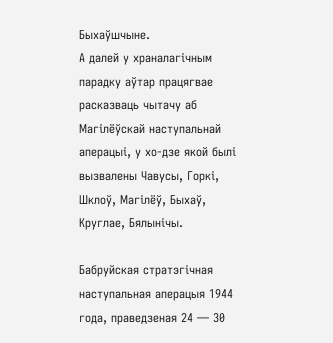Быхаўшчыне.
А далей у храналагічным парадку аўтар працягвае расказваць чытачу аб Магілёўскай наступальнай аперацыі, у хо-дзе якой былі вызвалены Чавусы, Горкі, Шклоў, Магілёў, Быхаў, Круглае, Бялынічы.

Бабруйская стратэгічная наступальная аперацыя 1944 года, праведзеная 24 — 30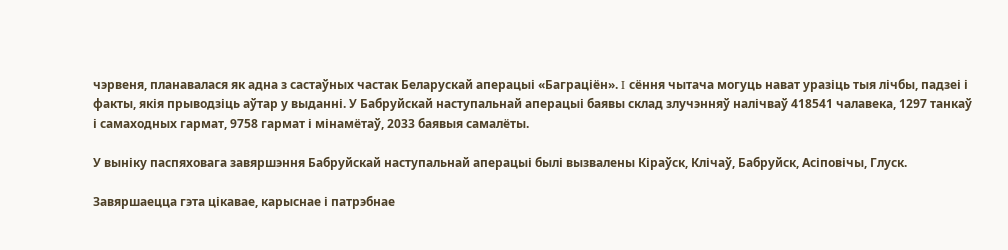чэрвеня, планавалася як адна з састаўных частак Беларускай аперацыі «Баграціён». I сёння чытача могуць нават уразіць тыя лічбы, падзеі і факты, якія прыводзіць аўтар у выданні. У Бабруйскай наступальнай аперацыі баявы склад злучэнняў налічваў 418541 чалавека, 1297 танкаў і самаходных гармат, 9758 гармат і мінамётаў, 2033 баявыя самалёты.

У выніку паспяховага завяршэння Бабруйскай наступальнай аперацыі былі вызвалены Кіраўск, Клічаў, Бабруйск, Асіповічы, Глуск.

Завяршаецца гэта цікавае, карыснае і патрэбнае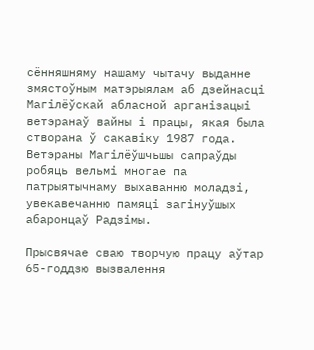сённяшняму нашаму чытачу выданне змястоўным матэрыялам аб дзейнасці Магілёўскай абласной арганізацыі ветэранаў вайны і працы, якая была створана ў сакавіку 1987 года. Ветэраны Магілёўшчьшы сапраўды робяць вельмі многае па патрыятычнаму выхаванню моладзі, увекавечанню памяці загінуўшых абаронцаў Радзімы.

Прысвячае сваю творчую працу аўтар 65-годдзю вызвалення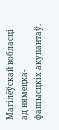Магілёўскай вобласці ад нямецка-фашысцкіх акупантаў.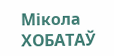Мікола ХОБАТАЎ